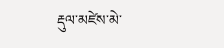རྡུལ་མཛེས་མེ་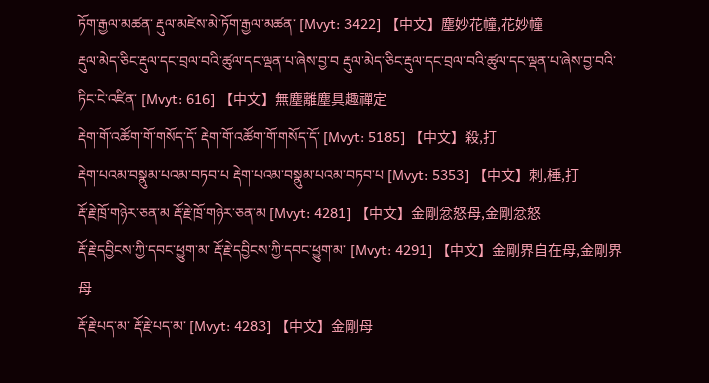ཏོག་རྒྱལ་མཚན་ རྡུལ་མཛེས་མེ་ཏོག་རྒྱལ་མཚན་ [Mvyt: 3422] 【中文】塵妙花幢,花妙幢
རྡུལ་མེད་ཅིང་རྡུལ་དང་བྲལ་བའི་ཚུལ་དང་ལྡན་པ་ཞེས་བྱ་བ རྡུལ་མེད་ཅིང་རྡུལ་དང་བྲལ་བའི་ཚུལ་དང་ལྡན་པ་ཞེས་བྱ་བའི་ཏིང་ངེ་འཛིན་ [Mvyt: 616] 【中文】無塵離塵具趣禪定
རྡེག་གོ་འཚོག་གོ་གསོད་དོ་ རྡེག་གོ་འཚོག་གོ་གསོད་དོ་ [Mvyt: 5185] 【中文】殺,打
རྡེག་པའམ་བསྣུམ་པའམ་བཏབ་པ རྡེག་པའམ་བསྣུམ་པའམ་བཏབ་པ [Mvyt: 5353] 【中文】刺,棰,打
རྡོ་རྗེ་ཁྲོ་གཉེར་ཅན་མ རྡོ་རྗེ་ཁྲོ་གཉེར་ཅན་མ [Mvyt: 4281] 【中文】金剛忿怒母,金剛忿怒
རྡོ་རྗེ་དབྱིངས་ཀྱི་དབང་ཕྱུག་མ་ རྡོ་རྗེ་དབྱིངས་ཀྱི་དབང་ཕྱུག་མ་ [Mvyt: 4291] 【中文】金剛界自在母,金剛界母
རྡོ་རྗེ་པད་མ་ རྡོ་རྗེ་པད་མ་ [Mvyt: 4283] 【中文】金剛母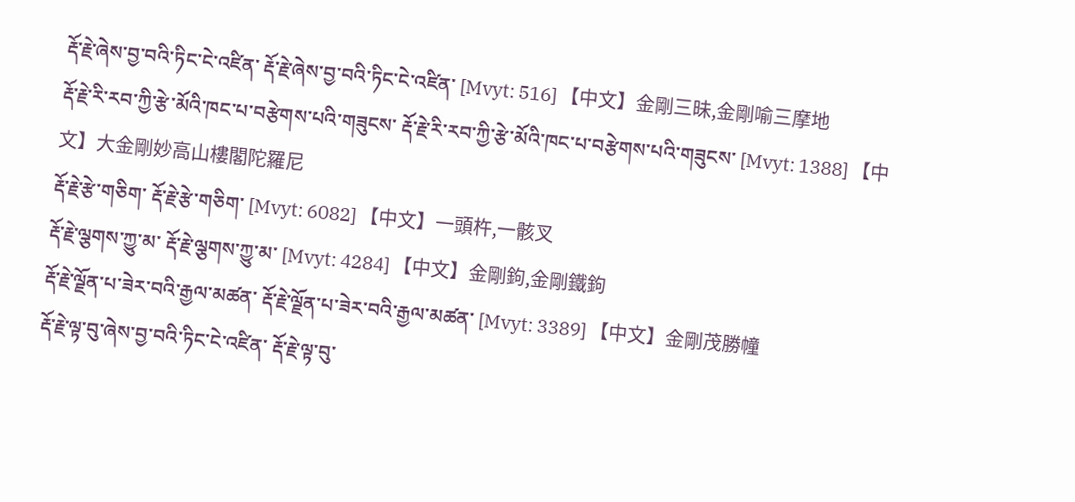རྡོ་རྗེ་ཞེས་བྱ་བའི་ཏིང་ངེ་འཛིན་ རྡོ་རྗེ་ཞེས་བྱ་བའི་ཏིང་ངེ་འཛིན་ [Mvyt: 516] 【中文】金剛三昧,金剛喻三摩地
རྡོ་རྗེ་རི་རབ་ཀྱི་རྩེ་མོའི་ཁང་པ་བརྩེགས་པའི་གཟུངས་ རྡོ་རྗེ་རི་རབ་ཀྱི་རྩེ་མོའི་ཁང་པ་བརྩེགས་པའི་གཟུངས་ [Mvyt: 1388] 【中文】大金剛妙高山樓閣陀羅尼
རྡོ་རྗེ་རྩེ་གཅིག་ རྡོ་རྗེ་རྩེ་གཅིག་ [Mvyt: 6082] 【中文】一頭杵,一骸叉
རྡོ་རྗེ་ལྕགས་ཀྱུ་མ་ རྡོ་རྗེ་ལྕགས་ཀྱུ་མ་ [Mvyt: 4284] 【中文】金剛鉤,金剛鐵鉤
རྡོ་རྗེ་ལྗོན་པ་ཟེར་བའི་རྒྱལ་མཚན་ རྡོ་རྗེ་ལྗོན་པ་ཟེར་བའི་རྒྱལ་མཚན་ [Mvyt: 3389] 【中文】金剛茂勝幢
རྡོ་རྗེ་ལྟ་བུ་ཞེས་བྱ་བའི་ཏིང་ངེ་འཛིན་ རྡོ་རྗེ་ལྟ་བུ་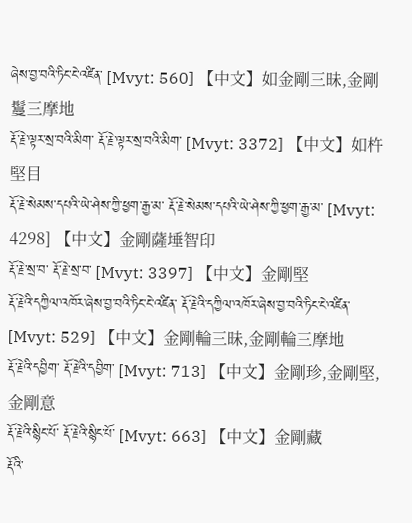ཞེས་བྱ་བའི་ཏིང་ངེ་འཛིན་ [Mvyt: 560] 【中文】如金剛三昧,金剛鬘三摩地
རྡོ་རྗེ་ལྟར་སྲ་བའི་མིག་ རྡོ་རྗེ་ལྟར་སྲ་བའི་མིག་ [Mvyt: 3372] 【中文】如杵堅目
རྡོ་རྗེ་སེམས་དཔའི་ཡེ་ཤེས་ཀྱི་ཕྱག་རྒྱ་མ་ རྡོ་རྗེ་སེམས་དཔའི་ཡེ་ཤེས་ཀྱི་ཕྱག་རྒྱ་མ་ [Mvyt: 4298] 【中文】金剛薩埵智印
རྡོ་རྗེ་སྲ་བ་ རྡོ་རྗེ་སྲ་བ་ [Mvyt: 3397] 【中文】金剛堅
རྡོ་རྗེའི་དཀྱིལ་འཁོར་ཞེས་བྱ་བའི་ཏིང་ངེ་འཛིན་ རྡོ་རྗེའི་དཀྱིལ་འཁོར་ཞེས་བྱ་བའི་ཏིང་ངེ་འཛིན་ [Mvyt: 529] 【中文】金剛輪三昧,金剛輪三摩地
རྡོ་རྗེའི་དབྱིག་ རྡོ་རྗེའི་དབྱིག་ [Mvyt: 713] 【中文】金剛珍,金剛堅,金剛意
རྡོ་རྗེའི་སྙིང་པོ་ རྡོ་རྗེའི་སྙིང་པོ་ [Mvyt: 663] 【中文】金剛藏
རྡོའི་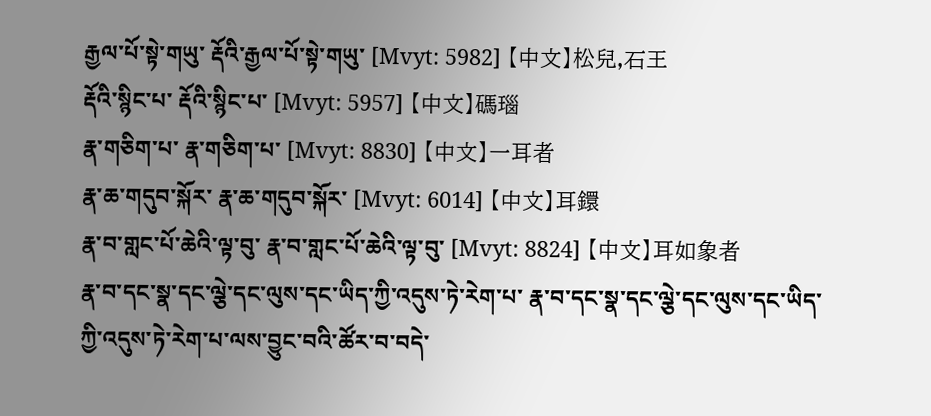རྒྱལ་པོ་སྟེ་གཡུ་ རྡོའི་རྒྱལ་པོ་སྟེ་གཡུ་ [Mvyt: 5982] 【中文】松兒,石王
རྡོའི་སྙིང་པ་ རྡོའི་སྙིང་པ་ [Mvyt: 5957] 【中文】碼瑙
རྣ་གཅིག་པ་ རྣ་གཅིག་པ་ [Mvyt: 8830] 【中文】一耳者
རྣ་ཆ་གདུབ་སྐོར་ རྣ་ཆ་གདུབ་སྐོར་ [Mvyt: 6014] 【中文】耳鐶
རྣ་བ་གླང་པོ་ཆེའི་ལྟ་བུ་ རྣ་བ་གླང་པོ་ཆེའི་ལྟ་བུ་ [Mvyt: 8824] 【中文】耳如象者
རྣ་བ་དང་སྣ་དང་ལྕེ་དང་ལུས་དང་ཡིད་ཀྱི་འདུས་ཏེ་རེག་པ་ རྣ་བ་དང་སྣ་དང་ལྕེ་དང་ལུས་དང་ཡིད་ཀྱི་འདུས་ཏེ་རེག་པ་ལས་བྱུང་བའི་ཚོར་བ་བདེ་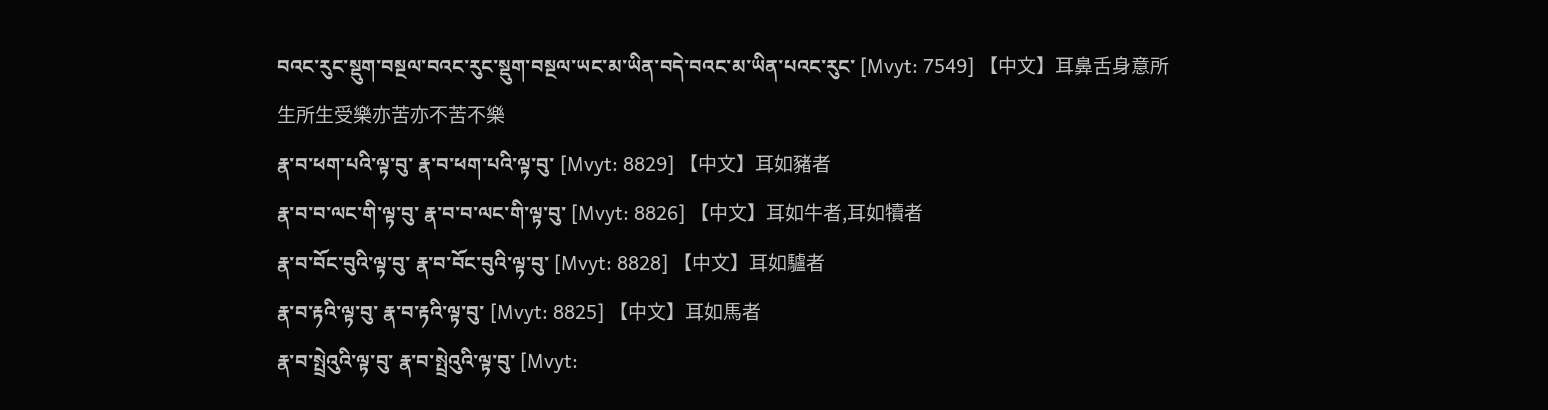བའང་རུང་སྡུག་བསྔལ་བའང་རུང་སྡུག་བསྔལ་ཡང་མ་ཡིན་བདེ་བའང་མ་ཡིན་པའང་རུང་ [Mvyt: 7549] 【中文】耳鼻舌身意所生所生受樂亦苦亦不苦不樂
རྣ་བ་ཕག་པའི་ལྟ་བུ་ རྣ་བ་ཕག་པའི་ལྟ་བུ་ [Mvyt: 8829] 【中文】耳如豬者
རྣ་བ་བ་ལང་གི་ལྟ་བུ་ རྣ་བ་བ་ལང་གི་ལྟ་བུ་ [Mvyt: 8826] 【中文】耳如牛者,耳如犢者
རྣ་བ་བོང་བུའི་ལྟ་བུ་ རྣ་བ་བོང་བུའི་ལྟ་བུ་ [Mvyt: 8828] 【中文】耳如驢者
རྣ་བ་རྟའི་ལྟ་བུ་ རྣ་བ་རྟའི་ལྟ་བུ་ [Mvyt: 8825] 【中文】耳如馬者
རྣ་བ་སྤྲེའུའི་ལྟ་བུ་ རྣ་བ་སྤྲེའུའི་ལྟ་བུ་ [Mvyt: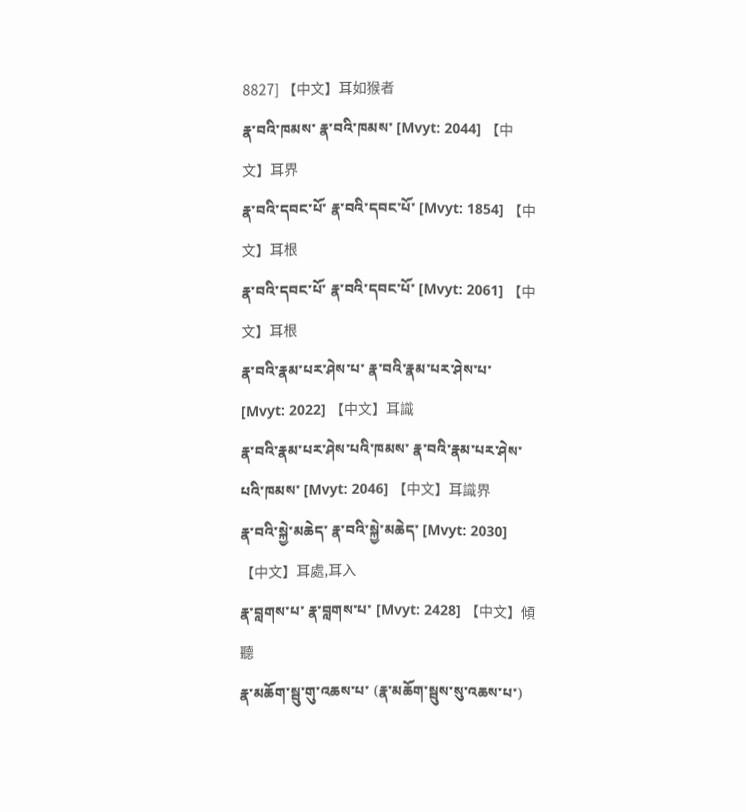8827] 【中文】耳如猴者
རྣ་བའི་ཁམས་ རྣ་བའི་ཁམས་ [Mvyt: 2044] 【中文】耳界
རྣ་བའི་དབང་པོ་ རྣ་བའི་དབང་པོ་ [Mvyt: 1854] 【中文】耳根
རྣ་བའི་དབང་པོ་ རྣ་བའི་དབང་པོ་ [Mvyt: 2061] 【中文】耳根
རྣ་བའི་རྣམ་པར་ཤེས་པ་ རྣ་བའི་རྣམ་པར་ཤེས་པ་ [Mvyt: 2022] 【中文】耳識
རྣ་བའི་རྣམ་པར་ཤེས་པའི་ཁམས་ རྣ་བའི་རྣམ་པར་ཤེས་པའི་ཁམས་ [Mvyt: 2046] 【中文】耳識界
རྣ་བའི་སྐྱེ་མཆེད་ རྣ་བའི་སྐྱེ་མཆེད་ [Mvyt: 2030] 【中文】耳處,耳入
རྣ་བླགས་པ་ རྣ་བླགས་པ་ [Mvyt: 2428] 【中文】傾聽
རྣ་མཆོག་སྦུ་གུ་འཆས་པ་ (རྣ་མཆོག་སྦུས་སུ་འཆས་པ་)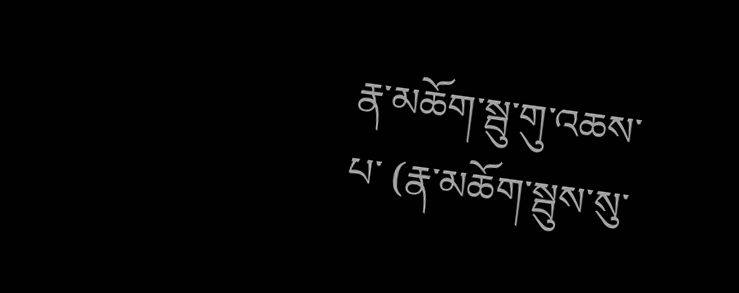རྣ་མཆོག་སྦུ་གུ་འཆས་པ་ (རྣ་མཆོག་སྦུས་སུ་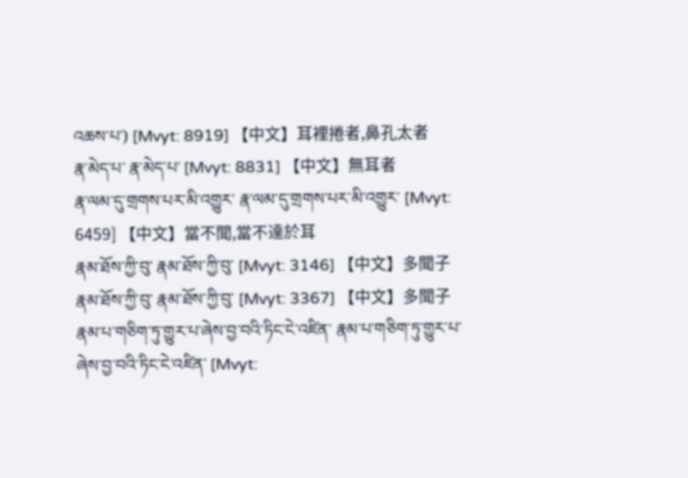འཆས་པ་) [Mvyt: 8919] 【中文】耳裡捲者,鼻孔太者
རྣ་མེད་པ་ རྣ་མེད་པ་ [Mvyt: 8831] 【中文】無耳者
རྣ་ལམ་དུ་གྲགས་པར་མི་འགྱུར་ རྣ་ལམ་དུ་གྲགས་པར་མི་འགྱུར་ [Mvyt: 6459] 【中文】當不聞,當不達於耳
རྣམ་ཐོས་ཀྱི་བུ་ རྣམ་ཐོས་ཀྱི་བུ་ [Mvyt: 3146] 【中文】多聞子
རྣམ་ཐོས་ཀྱི་བུ་ རྣམ་ཐོས་ཀྱི་བུ་ [Mvyt: 3367] 【中文】多聞子
རྣམ་པ་གཅིག་ཏུ་གྱུར་པ་ཞེས་བྱ་བའི་ཏིང་ངེ་འཛིན་ རྣམ་པ་གཅིག་ཏུ་གྱུར་པ་ཞེས་བྱ་བའི་ཏིང་ངེ་འཛིན་ [Mvyt: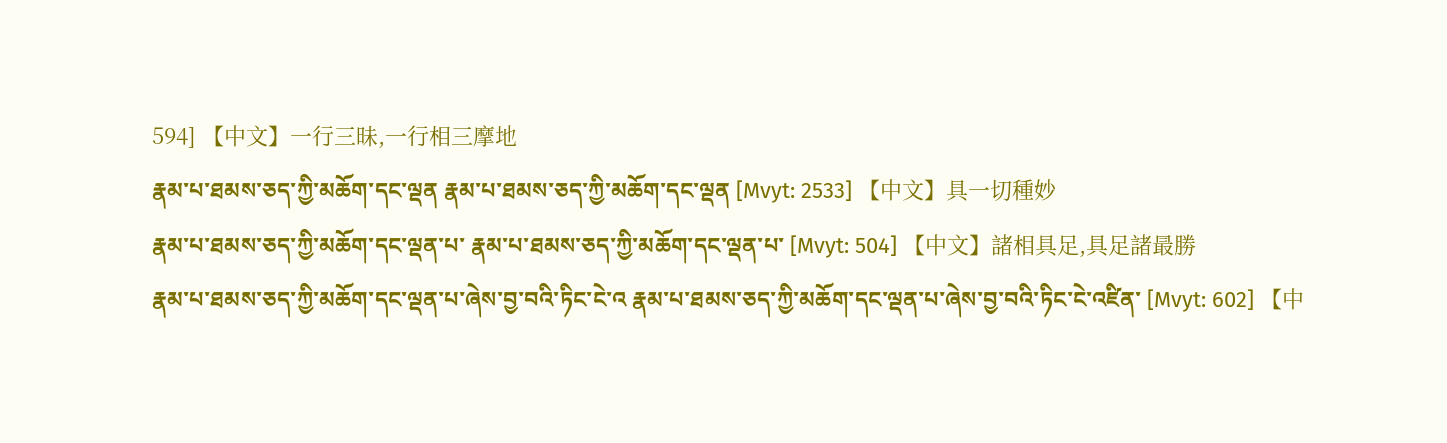594] 【中文】一行三昧,一行相三摩地
རྣམ་པ་ཐམས་ཅད་ཀྱི་མཆོག་དང་ལྡན རྣམ་པ་ཐམས་ཅད་ཀྱི་མཆོག་དང་ལྡན [Mvyt: 2533] 【中文】具一切種妙
རྣམ་པ་ཐམས་ཅད་ཀྱི་མཆོག་དང་ལྡན་པ་ རྣམ་པ་ཐམས་ཅད་ཀྱི་མཆོག་དང་ལྡན་པ་ [Mvyt: 504] 【中文】諸相具足,具足諸最勝
རྣམ་པ་ཐམས་ཅད་ཀྱི་མཆོག་དང་ལྡན་པ་ཞེས་བྱ་བའི་ཏིང་ངེ་འ རྣམ་པ་ཐམས་ཅད་ཀྱི་མཆོག་དང་ལྡན་པ་ཞེས་བྱ་བའི་ཏིང་ངེ་འཛིན་ [Mvyt: 602] 【中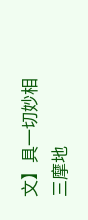文】具一切妙相三摩地